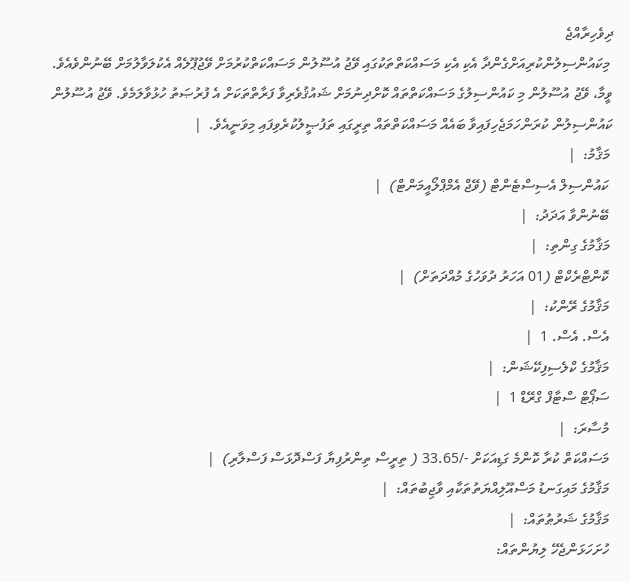ދިވެހިރާއްޖެ
 މިކައުންސިލުންކުރިއަށްގެންދާ އެކި އެކި މަސައްކަތްތަކުގައި ވޭޖު އުސޫލުން މަސައްކަތްކުރުމަށް ވޭޖުޕޫލެއް އެކުލަވާލުމަށް ބޭނުންވެއެވެ. ވީމާ، ވޭޖު އުސޫލުން މި ކައުންސިލުގެ މަސައްކަތްތައް ކޮށްދިނުމަށް ޝައުޤުވެރިވާ ފަރާތްތަކަށް އެ ފުރުޞަތު ހުޅުވާލަމެވެ. ވޭޖު އުސޫލުން ކައުންސިލުން ކުރަންހަމަޖެހިފައިވާ ބައެއް މަސައްކަތްތައް ތިރީގައި ތަފުޞީލުކުރެވިފައި މިވަނީއެވެ.  |
 މަޤާމު:  |
 ކައުންސިލް އެސިސްޓެންޓް (ވޭޖް އެމްޕްލޯއީމަންޓް)  |
 ބޭނުންވާ އަދަދު:  |
 މަޤާމުގެ ގިންތި:  |
 ކޮންޓްރެކްޓް (01 އަހަރު ދުވަހުގެ މުއްދަތަށް)  |
 މަޤާމުގެ ރޭންކު:  |
 އެސް. އެސް. 1  |
 މަޤާމުގެ ކްލެސިފިކޭޝަން:  |
 ސަޕޯޓް ސްޓާފް ގްރޭޑް 1  |
 މުސާރަ:  |
 މަސައްކަތް ކުރާ ކޮންމެ ގަޑިއަކަށް -/33.65 ( ތިރީސް ތިންރުފިޔާ ފަސްދޮޅަސް ފަސްލާރި)  |
 މަޤާމުގެ މައިގަނޑު މަސްއޫލިއްޔަތުތަކާއި ވާޖިބުތައް:  |
 މަޤާމުގެ ޝަރުޠުތައް:  |
 ހުށަހަޅަންޖެހޭ ލިޔުންތައް: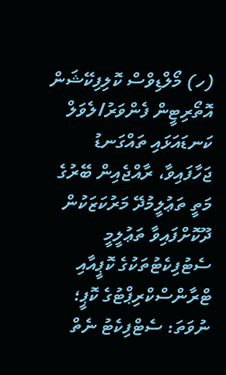(ހ) މޯލްޑިވްސް ކޮލިފިކޭޝަން އޮތޯރިޓީން ފެންވަރު/ލެވަލް ކަނޑައަޅައި ތައްގަނޑު ޖަހާފައިވާ، ރާއްޖެއިން ބޭރުގެ މަތީ ތަޢުލީމުދޭ މަރުކަޒަކުން ދޫކޮށްފައިވާ ތަޢުލީމީ ސެޓުފިކެޓުތަކުގެ ކޮޕީއާއި ޓްރާންސްކްރިޕްޓުގެ ކޮޕީ؛ ނުވަތަ: ސެޓްފިކެޓު ނެތް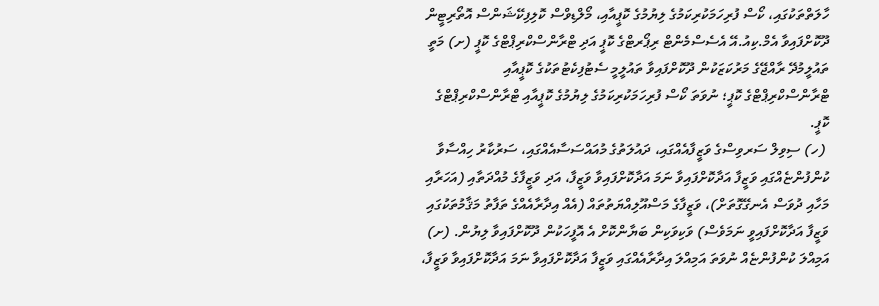ހާލަތްތަކުގައި، ކޯސް ފުރިހަމަކުރިކަމުގެ ލިޔުމުގެ ކޮޕީއާއި، މޯލްޑިވްސް ކޮލިފިކޭޝަންސް އޮތޯރިޓީން ދޫކޮށްފައިވާ އެމް.ކިއު.އޭ އެސެސްމެންޓް ރިޕޯރޓްގެ ކޮޕީ އަދި ޓްރާންސްކްރިޕްޓްގެ ކޮޕީ (ށ) މަތީ ތައުލީމުދޭ ރާއްޖޭގެ މަރުކަޒަކުން ދޫކޮށްފައިވާ ތައުލީމީ ސެޓުފިކެޓުތަކުގެ ކޮޕީއާއި ޓްރާންސްކްރިޕްޓްގެ ކޮޕީ؛ ނުވަތަ ކޯސް ފުރިހަމަކުރިކަމުގެ ލިޔުމުގެ ކޮޕީއާއި ޓްރާންސްކްރިޕްޓްގެ ކޮޕީ.
 (ހ) ސިވިލް ސަރވިސްގެ ވަޒީފާއެއްގައި، ދައުލަތުގެ މުއައްސަސާއެއްގައި، ސަރުކާރު ހިއްސާވާ ކުންފުންޏެއްގައި ވަޒީފާ އަދާކޮށްފައިވާ ނަމަ އަދާކޮށްފައިވާ ވަޒީފާ، އަދި ވަޒީފާގެ މުއްދަތާއި (އަހަރާއި މަހާއި ދުވަސް އެނގޭގޮތަށް)، ވަޒީފާގެ މަސްއޫލިއްޔަތުތައް (އެއް އިދާރާއެއްގެ ތަފާތު މަޤާމުތަކުގައި ވަޒީފާ އަދާކޮށްފައިވީ ނަމަވެސް) ވަކިވަކިން ބަޔާންކޮށް އެ އޮފީހަކުން ދޫކޮށްފައިވާ ލިޔުން. (ށ) އަމިއްލަ ކުންފުންޏެއް ނުވަތަ އަމިއްލަ އިދާރާއެއްގައި ވަޒީފާ އަދާކޮށްފައިވާ ނަމަ އަދާކޮށްފައިވާ ވަޒީފާ،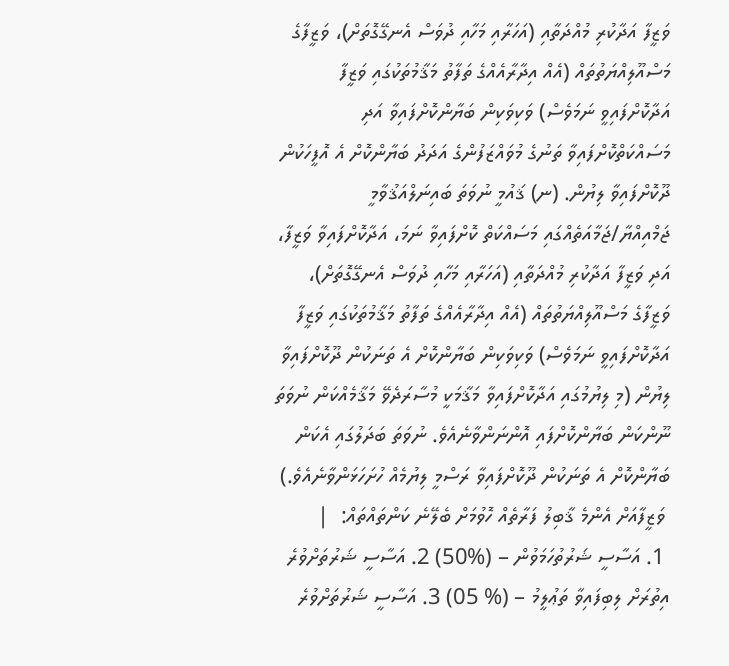ވަޒީފާ އަދާކުރި މުއްދަތާއި (އަހަރާއި މަހާއި ދުވަސް އެނގޭގޮތަށް)، ވަޒީފާގެ މަސްއޫލިއްޔަތުތައް (އެއް އިދާރާއެއްގެ ތަފާތު މަޤާމުތަކުގައި ވަޒީފާ އަދާކޮށްފައިވީ ނަމަވެސް) ވަކިވަކިން ބަޔާންކޮށްފައިވާ އަދި މަސައްކަތްކޮށްފައިވާ ތަނުގެ މުވައްޒަފުންގެ އަދަދު ބަޔާންކޮށް އެ އޮފީހަކުން ދޫކޮށްފައިވާ ލިޔުން. (ނ) ޤައުމީ ނުވަތަ ބައިނަލްއަޤުވާމީ ޖަމްއިއްޔާ/ޖަމާއަތެއްގައި މަސައްކަތް ކޮށްފައިވާ ނަމަ، އަދާކޮށްފައިވާ ވަޒީފާ، އަދި ވަޒީފާ އަދާކުރި މުއްދަތާއި (އަހަރާއި މަހާއި ދުވަސް އެނގޭގޮތަށް)، ވަޒީފާގެ މަސްއޫލިއްޔަތުތައް (އެއް އިދާރާއެއްގެ ތަފާތު މަޤާމުތަކުގައި ވަޒީފާ އަދާކޮށްފައިވީ ނަމަވެސް) ވަކިވަކިން ބަޔާންކޮށް އެ ތަނަކުން ދޫކޮށްފައިވާ ލިޔުން (މި ލިޔުމުގައި އަދާކޮށްފައިވާ މަޤާމަކީ މުސާރަދެވޭ މަޤާމެއްކަން ނުވަތަ ނޫންކަން ބަޔާންކޮށްފައި އޮންނަންވާނެއެވެ. ނުވަތަ ބަދަލުގައި އެކަން ބަޔާންކޮށް އެ ތަނަކުން ދޫކޮށްފައިވާ ރަސްމީ ލިޔުމެއް ހުށަހަޅަންވާނެއެވެ.)
 ވަޒީފާއަށް އެންމެ ޤާބިލު ފަރާތެއް ހޮވުމަށް ބެލޭނެ ކަންތައްތައް:  |
 1. އަސާސީ ޝަރުތުހަމަވުން – (%50) 2. އަސާސީ ޝަރުތަށްވުރެ އިތުރަށް ލިބިފައިވާ ތަޢުލީމު – (% 05) 3. އަސާސީ ޝަރުތަށްވުރެ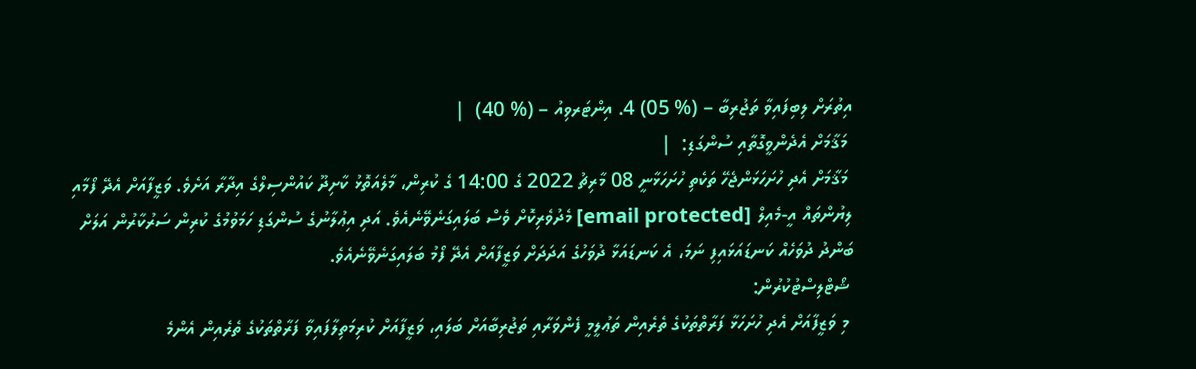އިތުރަށް ލިބިފައިވާ ތަޖުރިބާ – (% 05) 4. އިންޓަރވިއު – (% 40)  |
 މަޤާމަށް އެދެންވީގޮތާއި ސުންގަޑި:  |
 މަޤާމަށް އެދި ހުށަހަޅަންޖެހޭ ތަކެތި ހުށަހަޅާނީ 08 މާރިޗު 2022 ގެ 14:00 ގެ ކުރިން، މާލެއަތޮޅު ކާށިދޫ ކައުންސިލްގެ އިދާރާ އަށެވެ. ވަޒީފާއަށް އެދޭ ފޯމާއި ލިޔުންތައް އީ-މެއިލް [email protected] މެދުވެރިކޮށް ވެސް ބަލައިގަނެވޭނެއެވެ. އަދި އިޢުލާނުގެ ސުންގަޑި ހަމަވުމުގެ ކުރިން ސަރުކާރުން އަލަށް ބަންދު ދުވަހެއް ކަނޑައަޅައިފި ނަމަ، އެ ކަނޑައަޅާ ދުވަހުގެ އަދަދަށް ވަޒީފާއަށް އެދޭ ފޯމު ބަލައިގަނެވޭނެއެވެ.
 ޝޯޓްލިސްޓުކުރުން:
 މި ވަޒީފާއަށް އެދި ހުށަހަޅާ ފަރާތްތަކުގެ ތެރެއިން ތަޢުލީމީ ފެންވަރާއި ތަޖުރިބާއަށް ބަލައި، ވަޒީފާއަށް ކުރިމަތިލާފައިވާ ފަރާތްތަކުގެ ތެރެއިން އެންމެ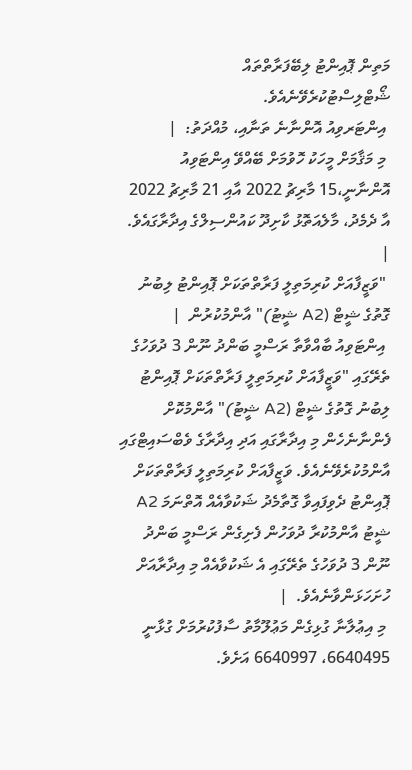މަތިން ޕޮއިންޓު ލިބޭފަރާތްތައް ޝޯޓްލިސްޓުކުރެވޭނެއެވެ.
 އިންޓަރވިއު އޮންނާނެ ތަނާއި، މުއްދަތު:  |
 މި މަޤާމަށް މީހަކު ހޮވުމަށް ބޭއްވޭ އިންޓަވިއު އޮންނާނީ،15 މާރިޗު 2022 އާއި 21 މާރިޗު 2022 އާ ދެމެދު، މާލެއަތޮޅު ކާށިދޫ ކައުންސިލްގެ އިދާރާގައެވެ.  |
 "ވަޒީފާއަށް ކުރިމަތިލީ ފަރާތްތަކަށް ޕޮއިންޓު ލިބުނު ގޮތުގެ ޝީޓް (A2 ޝީޓު)" އާންމުކުރުން  |
 އިންޓަވިއު ބާއްވާތާ ރަސްމީ ބަންދު ނޫން 3 ދުވަހުގެ ތެރޭގައި "ވަޒީފާއަށް ކުރިމަތިލީ ފަރާތްތަކަށް ޕޮއިންޓު ލިބުނު ގޮތުގެ ޝީޓް (A2 ޝީޓު)" އާންމުކޮށް ފެންނާނެހެން މި އިދާރާގައި އަދި އިދާރާގެ ވެބްސައިޓްގައި އާންމުކުރެވޭނެއެވެ. ވަޒީފާއަށް ކުރިމަތިލީ ފަރާތްތަކަށް ޕޮއިންޓު ދެވިފައިވާ ގޮތާމެދު ޝަކުވާއެއް އޮތްނަމަ A2 ޝީޓު އާންމުކުރާ ދުވަހުން ފެށިގެން ރަސްމީ ބަންދު ނޫން 3 ދުވަހުގެ ތެރޭގައި އެ ޝަކުވާއެއް މި އިދާރާއަށް ހުށަހަޅަންވާނެއެވެ.  |
 މި އިޢުލާނާ ގުޅިގެން މަޢުލޫމާތު ސާފުކުރުމަށް ގުޅާނީ 6640495، 6640997 އަށެވެ.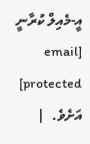އީ-މެއިލް ކުރާނީ [email protected] އަށެވެ.  |